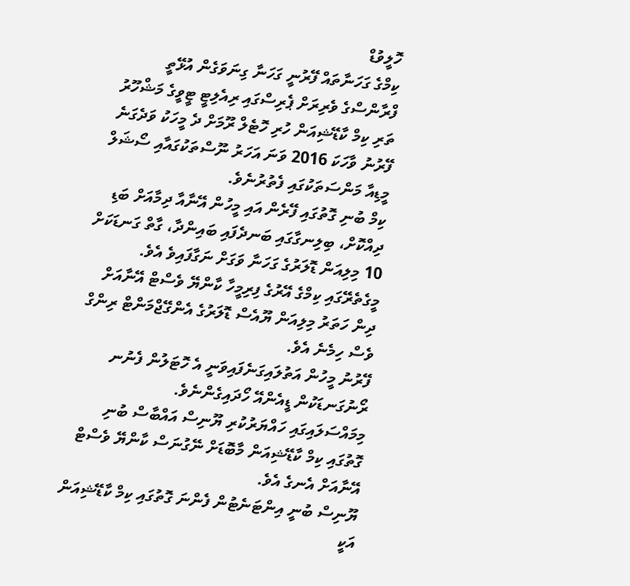ހޮލީވުޑް
ކިމްގެ ގަހަނާތައް ފޭރުނީ ގަހަނާ ގިނަވަގެން އުޅޭތީ
ފްރާންސްގެ ވެރިރަށް ޕެރިސްގައި ރިއެލިޓީ ޓީވީގެ މަޝްހޫރު ތަރި ކިމް ކާޑޭޝިއަން ހުރި ހޮޓެލް ރޫމަށް ދެ މީހަކު ވަދެގަނެ ފޭރުނު ވާހަކަ 2016 ވަނަ އަހަރު ނޫސްތަކުގައާއި ސޯޝަލް މީޑިއާ މަންސަތަކުގައި ފެތުރުނެވެ.
ކިމް ބުނި ގޮތުގައި ފޭރެން އައި މީހުން އޭނާއާ ދިމާއަށް ބަޑި ދިއްކޮށް، ބިލިނގާގައި ބަނދެފައި ބައިންދާ، ގާތް ގަނޑަކަށް 10 މިލިއަން ޑޮލަރުގެ ގަހަނާ ވަގަށް ނަގާފައިވެ އެވެ.
މީގެތެރޭގައި ކިމްގެ އޭރުގެ ފިރިމީހާ ކާންޔޭ ވެސްޓް އޭނާއަށް ދިން ހަތަރު މިލިއަން ޔޫއެސް ޑޮލަރުގެ އެންގޭޖްމަންޓް ރިންގް ވެސް ހިމެނެ އެވެ.
ފޭރުނު މީހުން އަތުލައިގަނެފައިވަނީ އެ ހޮޓަލުން ފެނުނ ރޯނުގަނޑަކުން ޑީއެންއޭ ހޯދައިގެންނެވެ.
މިމައްސަލައިގައި ހައްޔަރުކުރި ޔޫނިސް އައްބާސް ބުނި ގޮތުގައި ކިމް ކާޑޭޝިއަން މާބޮޑަށް ނޭގުނަސް ކާންޔޭ ވެސްޓް އޭނާއަށް އެނގެ އެވެ.
ޔޫނިސް ބުނީ އިންޓަނެޓުން ފެންނަ ގޮތުގައި ކިމް ކާޑޭޝިއަން އަކީ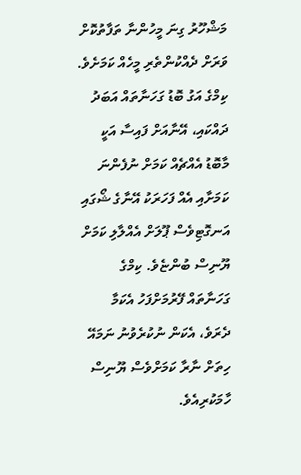މަޝްހޫރު ގިނަ މީހުންނާ ތަފާތުކޮށް ވަރަށް ދެއްކުންތެރި މީހެއް ކަމަށެވެ.
ކިމްގެ އަގު ބޮޑު ގަހަނާތައް އަބަދު ދައްކައި، އޭނާއަށް ފައިސާ އަކީ މާބޮޑު އެއްޗެއް ކަމަށް ނުފެންނަ ކަމަށާއި އެއް ފަހަރަކު އޭނާގެ ޝޯގައި އަނގޮޓިވެސް ޕޫލަށް އެއްލާލި ކަމަށް ޔޫނިސް ބުންޏެވެ. ކިމްގެ ގަހަނާތައް ފޭރުމަށްފަހު އެކަމާ ދެރަވެ، އެކަން ނުކުރެވުނު ނަމައޭ ހިތަށް ނާރާ ކަމަށްވެސް ޔޫނިސް ހާމަކުރިއެވެ.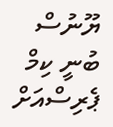ޔޫނުސް ބުނީ ކިމް ޕެރިސްއަށް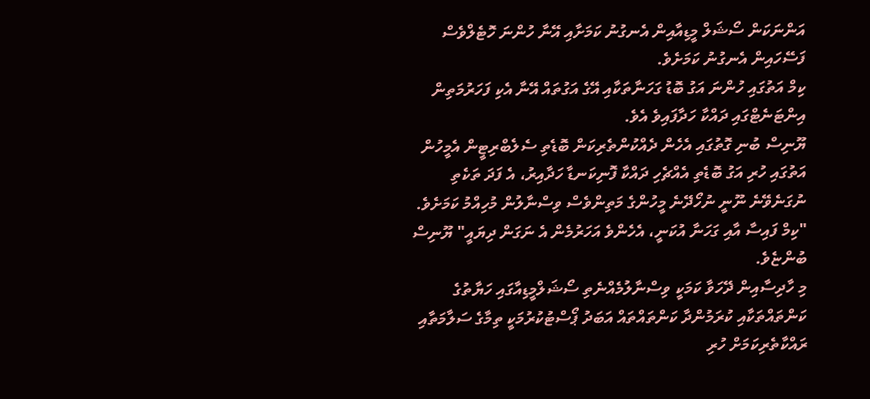އަންނަކަން ސޯޝަލް މީޑިއާއިން އެނގުނު ކަމަށާއި އޭނާ ހުންނަ ހޮޓެލްވެސް ފަސޭހައިން އެނގުނު ކަމަށެވެ.
ކިމް އަތުގައި ހުންނަ އަގު ބޮޑު ގަހަނާތަކާއި އޭގެ އަގުތައް އޭނާ އެކި ފަހަރުމަތިން އިންޓަނެޓްގައި ދައްކާ ހަދާފައިވެ އެވެ.
ޔޫނިސް ބުނި ގޮތުގައި އެހެން ދެއްކުންތެރިކަން ބޮޑެތި ސެލެބްރިޓީން އެމީހުން އަތުގައި ހުރި އަގު ބޮޑެތި އެއްޗެހި ދައްކާ ފޮނިކަނޑާ ހަދާއިރު، އެ ފަދަ ތަކެތި ނުގަނެވޭނެ ނޫނީ ނުހޯދޭނެ މީހުންގެ މަތިންވެސް ވިސްނާލުން މުހިއްމު ކަމަށެވެ.
"ކިމް ފައިސާ އާއި ގަހަނާ އުކަނީ، އެހެންވެ އަހަރުމެން އެ ނަގަން ދިޔައީ" ޔޫނިސް ބުންޏެވެ.
މި ހާދިސާއިން ދޭހަވާ ކަމަކީ ވިސްނާލުމެއްނެތި ސޯޝަލްމީޑިއާގައި ހަޔާތުގެ ކަންތައްތަކާއި ކުރަމުންދާ ކަންތައްތައް އަބަދު ޕޯސްޓުކުރުމަކީ ތިމާގެ ސަލާމަތާއި ރައްކާތެރިކަމަށް ހުރި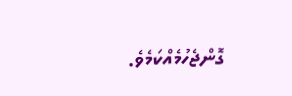ގޮންޖެހުމެއްކަމެވެ.